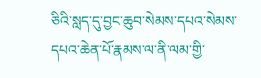ཅིའི་སླད་དུ་བྱང་ཆུབ་སེམས་དཔའ་སེམས་དཔའ་ཆེན་པོ་རྣམས་ལ་ནི་ལམ་གྱི་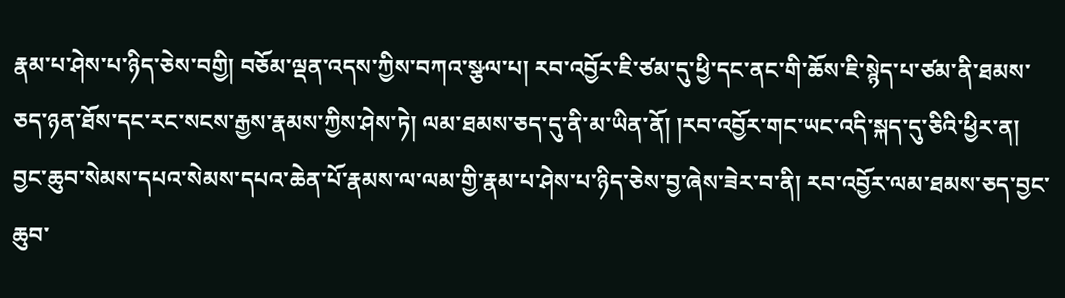རྣམ་པ་ཤེས་པ་ཉིད་ཅེས་བགྱི། བཅོམ་ལྡན་འདས་ཀྱིས་བཀའ་སྩལ་པ། རབ་འབྱོར་ཇི་ཙམ་དུ་ཕྱི་དང་ནང་གི་ཆོས་ཇི་སྙེད་པ་ཙམ་ནི་ཐམས་ཅད་ཉན་ཐོས་དང་རང་སངས་རྒྱས་རྣམས་ཀྱིས་ཤེས་ཏེ། ལམ་ཐམས་ཅད་དུ་ནི་མ་ཡིན་ནོ། །རབ་འབྱོར་གང་ཡང་འདི་སྐད་དུ་ཅིའི་ཕྱིར་ན། བྱང་ཆུབ་སེམས་དཔའ་སེམས་དཔའ་ཆེན་པོ་རྣམས་ལ་ལམ་གྱི་རྣམ་པ་ཤེས་པ་ཉིད་ཅེས་བྱ་ཞེས་ཟེར་བ་ནི། རབ་འབྱོར་ལམ་ཐམས་ཅད་བྱང་ཆུབ་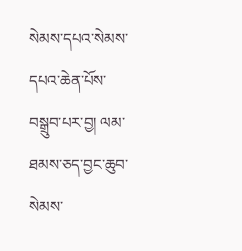སེམས་དཔའ་སེམས་དཔའ་ཆེན་པོས་བསྒྲུབ་པར་བྱ། ལམ་ཐམས་ཅད་བྱང་ཆུབ་སེམས་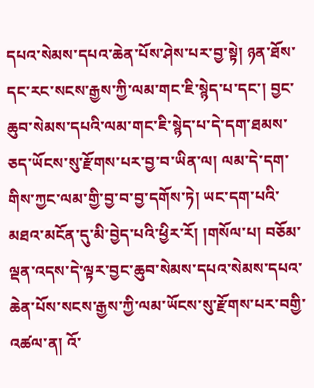དཔའ་སེམས་དཔའ་ཆེན་པོས་ཤེས་པར་བྱ་སྟེ། ཉན་ཐོས་དང་རང་སངས་རྒྱས་ཀྱི་ལམ་གང་ཇི་སྙེད་པ་དང་། བྱང་ཆུབ་སེམས་དཔའི་ལམ་གང་ཇི་སྙེད་པ་དེ་དག་ཐམས་ཅད་ཡོངས་སུ་རྫོགས་པར་བྱ་བ་ཡིན་ལ། ལམ་དེ་དག་གིས་ཀྱང་ལམ་གྱི་བྱ་བ་བྱ་དགོས་ཏེ། ཡང་དག་པའི་མཐའ་མངོན་དུ་མི་བྱེད་པའི་ཕྱིར་རོ། །གསོལ་པ། བཅོམ་ལྡན་འདས་དེ་ལྟར་བྱང་ཆུབ་སེམས་དཔའ་སེམས་དཔའ་ཆེན་པོས་སངས་རྒྱས་ཀྱི་ལམ་ཡོངས་སུ་རྫོགས་པར་བགྱི་འཚལ་ན། འོ་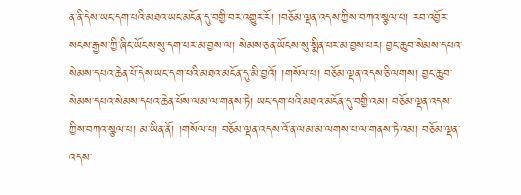ན་ནི་དེས་ཡང་དག་པའི་མཐའ་ཡང་མངོན་དུ་བགྱི་བར་འགྱུར་རོ། །བཅོམ་ལྡན་འདས་ཀྱིས་བཀའ་སྩལ་པ། རབ་འབྱོར་སངས་རྒྱས་ཀྱི་ཞིང་ཡོངས་སུ་དག་པར་མ་བྱས་ལ། སེམས་ཅན་ཡོངས་སུ་སྨིན་པར་མ་བྱས་པར། བྱང་ཆུབ་སེམས་དཔའ་སེམས་དཔའ་ཆེན་པོ་དེས་ཡང་དག་པའི་མཐའ་མངོན་དུ་མི་བྱའོ། །གསོལ་པ། བཅོམ་ལྡན་འདས་ཅི་ལགས། བྱང་ཆུབ་སེམས་དཔའ་སེམས་དཔའ་ཆེན་པོས་ལམ་ལ་གནས་ཏེ། ཡང་དག་པའི་མཐའ་མངོན་དུ་བགྱི་འམ། བཅོམ་ལྡན་འདས་ཀྱིས་བཀའ་སྩལ་པ། མ་ཡིན་ནོ། །གསོལ་པ། བཅོམ་ལྡན་འདས་འོ་ན་ལམ་མ་ལགས་པ་ལ་གནས་ཏེ་འམ། བཅོམ་ལྡན་འདས་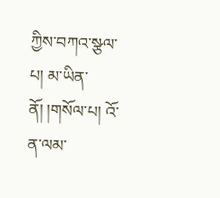ཀྱིས་བཀའ་སྩལ་པ། མ་ཡིན་ནོ། །གསོལ་པ། འོ་ན་ལམ་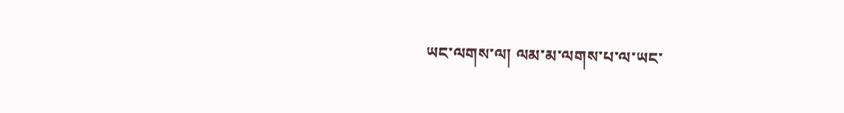ཡང་ལགས་ལ། ལམ་མ་ལགས་པ་ལ་ཡང་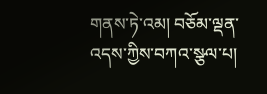གནས་ཏེ་འམ། བཅོམ་ལྡན་འདས་ཀྱིས་བཀའ་སྩལ་པ།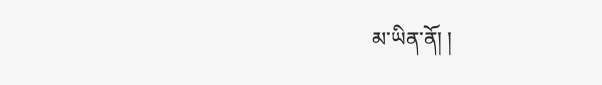མ་ཡིན་ནོ། །